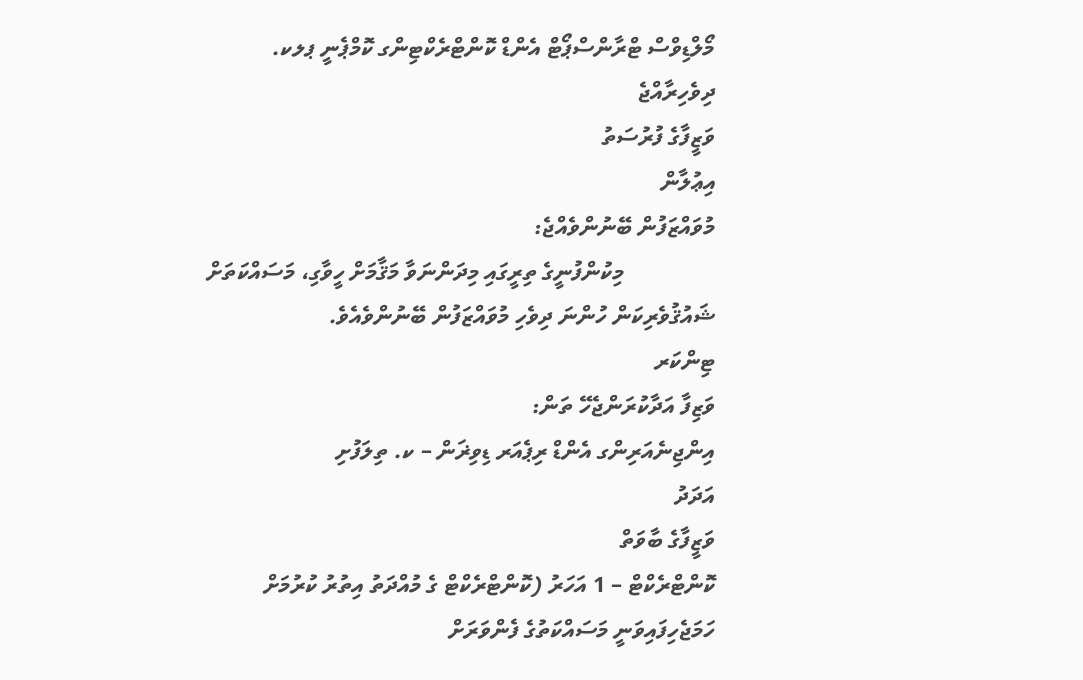މޯލްޑިވްސް ޓްރާންސްޕޯޓް އެންޑް ކޮންޓްރެކްޓިންގ ކޮމްޕެނީ ޕލކ.
ދިވެހިރާއްޖެ
ވަޒީފާގެ ފުރުސަތު
އިޢުލާން
މުވައްޒަފުން ބޭނުންވެއްޖެ:
                މިކުންފުނީގެ ތިރީގައި މިދަންނަވާ މަޤާމަށް ހީވާގި، މަސައްކަތަށް ޝައުޤުވެރިކަން ހުންނަ ދިވެހި މުވައްޒަފުން ބޭނުންވެއެވެ.
ޓިންކަރ
ވަޒިފާ އަދާކުރަންޖެހޭ ތަން:
އިންޖިނެއަރިންގ އެންޑް ރިޕެއަރ ޑިވިޜަން – ކ. ތިލަފުށި
އަދަދު
ވަޒީފާގެ ބާވަތް
ކޮންޓްރެކްޓް – 1 އަހަރު (ކޮންޓްރެކްޓް ގެ މުއްދަތު އިތުރު ކުރުމަށް ހަމަޖެހިފައިވަނީ މަސައްކަތުގެ ފެންވަރަށް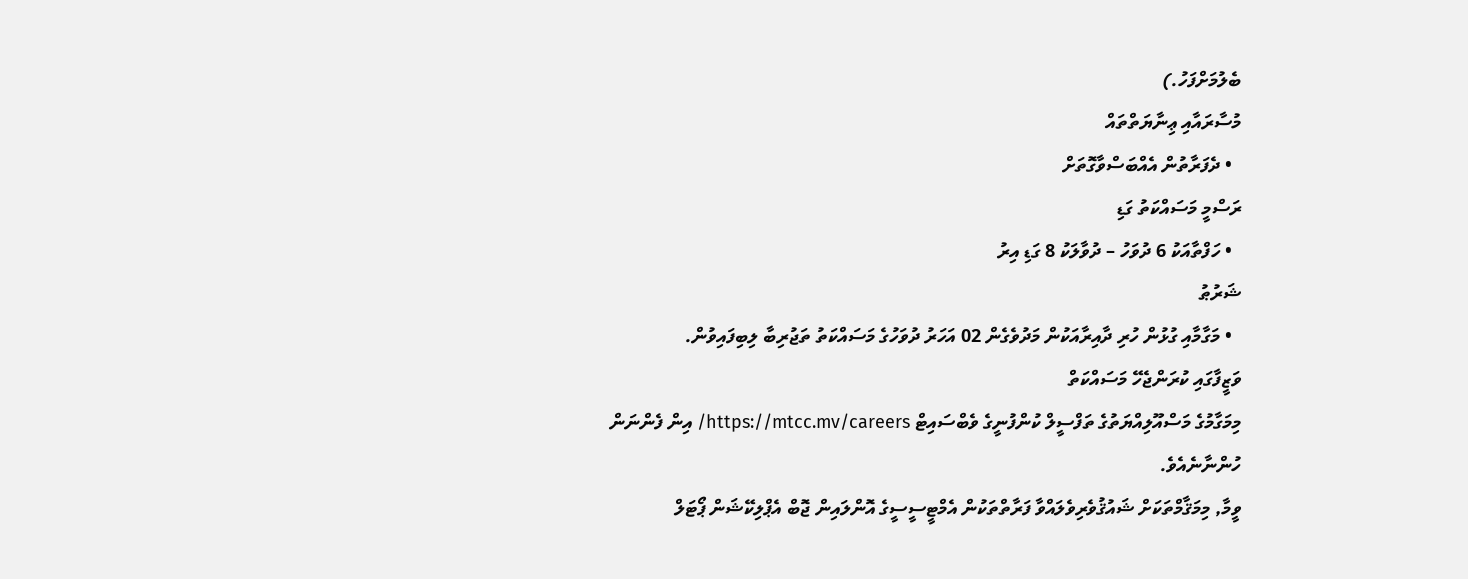ބެލުމަށްފަހު.)
މުސާރައާއި ޢިނާޔަތްތައް
  • ދެފަރާތުން އެއްބަސްވާގޮތަށް
ރަސްމީ މަސައްކަތު ގަޑި
  • ހަފްތާއަކު 6 ދުވަހު – ދުވާލަކު 8 ގަޑި އިރު
ޝަރުޠު
  • މަގާމާއި ގުޅުން ހުރި ދާއިރާއަކުން މަދުވެގެން 02 އަހަރު ދުވަހުގެ މަސައްކަތު ތަޖުރިބާ ލިބިފައިވުން.
ވަޒީފާގައި ކުރަންޖެހޭ މަސައްކަތް
މިމަގާމުގެ މަސްއޫލިއްޔަތުގެ ތަފްސީލް ކުންފުނީގެ ވެބްސައިޓް https://mtcc.mv/careers/ އިން ފެންނަން ހުންނާނެއެވެ.
ވީމާ, މިމަޤާމްތަކަށް ޝައުޤުވެރިވެލައްވާ ފަރާތްތަކުން އެމްޓީސީސީގެ އޮންލައިން ޖޮބް އެޕްލިކޭޝަން ޕޯޓަލް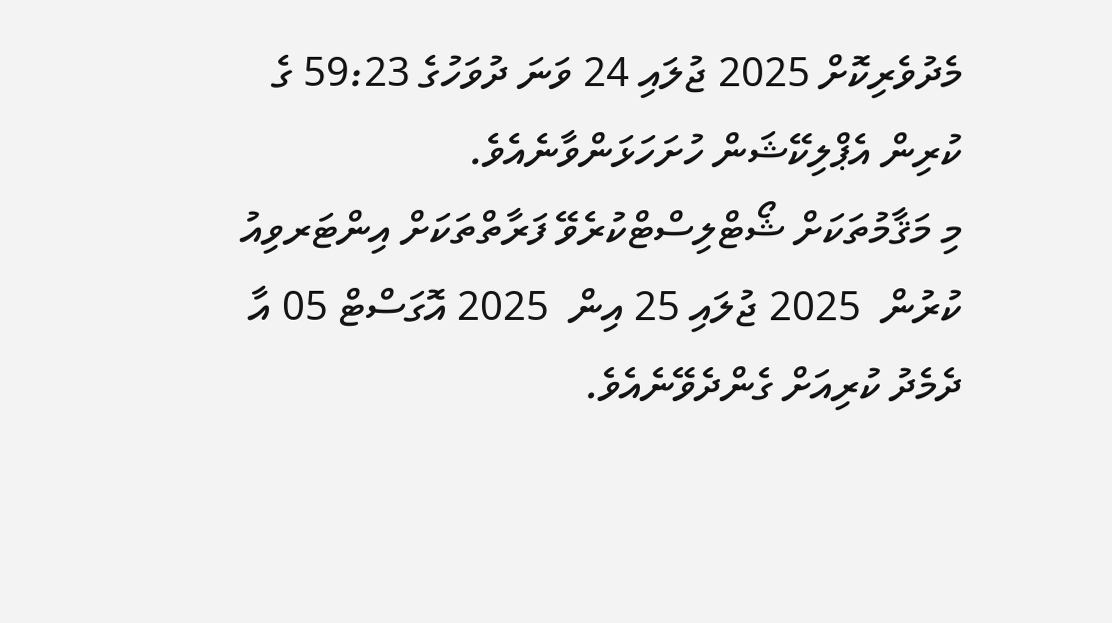މެދުވެރިކޮށް 2025 ޖުލައި 24 ވަނަ ދުވަހުގެ 59:23 ގެ ކުރިން އެޕްލިކޭޝަން ހުށަހަޅަންވާނެއެވެ.
މި މަޤާމުތަކަށް ޝޯޓްލިސްޓްކުރެވޭ ފަރާތްތަކަށް އިންޓަރވިއު ކުރުން  2025 ޖުލައި 25 އިން  2025 އޮގަސްޓް 05 އާ ދެމެދު ކުރިއަށް ގެންދެވޭނެއެވެ.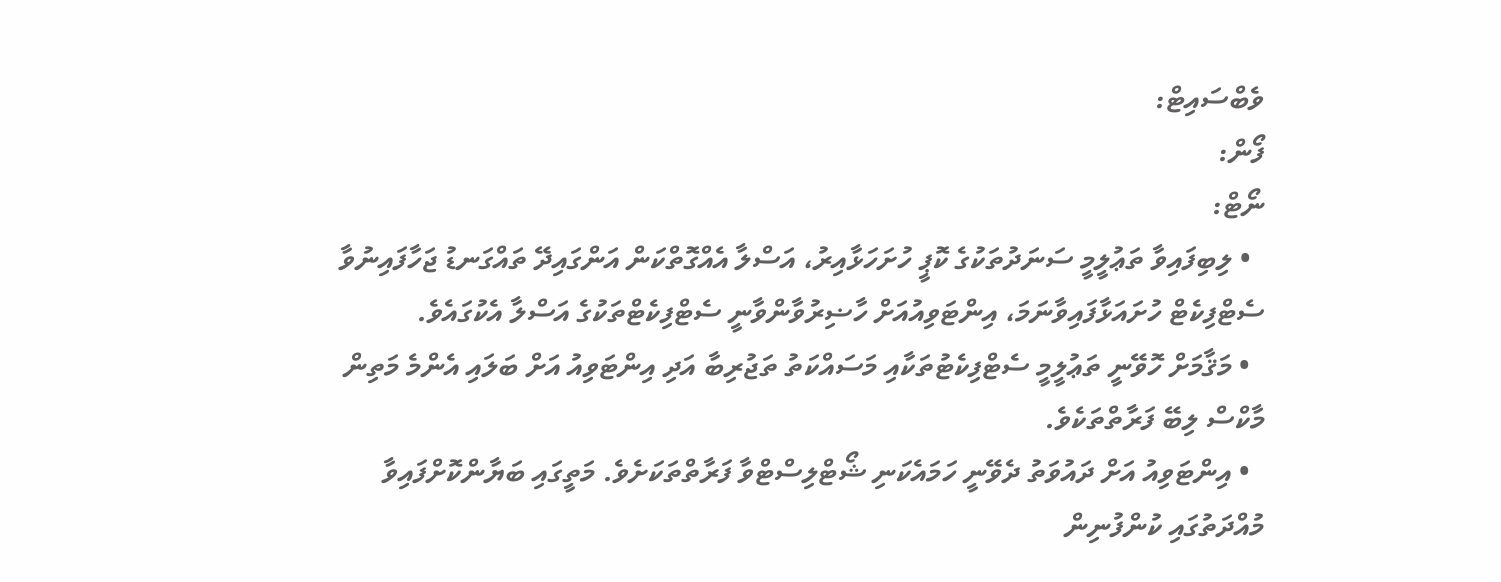ވެބްސައިޓް:
ފޯން:
ނޯޓް:
  • ލިބިފައިވާ ތަޢުލީމީ ސަނަދުތަކުގެ ކޮޕީ ހުށަހަޅާއިރު، އަސްލާ އެއްގޮތްކަން އަންގައިދޭ ތައްގަނޑު ޖަހާފައިނުވާ ސެޓްފިކެޓް ހުށައަޅާފައިވާނަމަ، އިންޓަވިއުއަށް ހާޟިރުވާންވާނީ ސެޓްފިކެޓްތަކުގެ އަސްލާ އެކުގައެވެ.
  • މަޤާމަށް ހޮވޭނީ ތަޢުލީމީ ސެޓްފިކެޓުތަކާއި މަސައްކަތު ތަޖުރިބާ އަދި އިންޓަވިއު އަށް ބަލައި އެންމެ މަތިން މާކްސް ލިބޭ ފަރާތްތަކެވެ.
  • އިންޓަވިއު އަށް ދައުވަތު ދެވޭނީ ހަމައެކަނި ޝޯޓްލިސްޓްވާ ފަރާތްތަކަށެވެ. މަތީގައި ބަޔާންކޮށްފައިވާ މުއްދަތުގައި ކުންފުނިން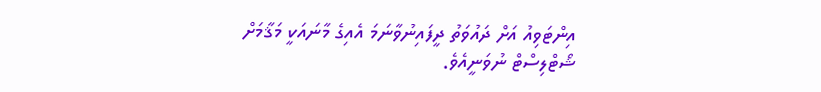އިންޓަވިއު އަށް ދައުވަތު ދީފައިނުވާނަމަ އެއިގެ މާނައަކީ މަޤާމަށް ޝޯޓްލިސްޓް ނުވަނީއެވެ.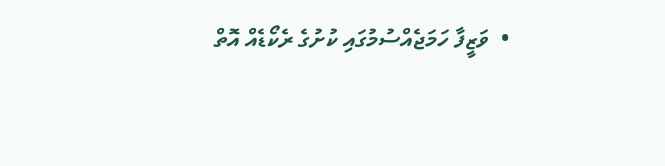•  ވަޒީފާ ހަމަޖެއްސުމުގައި ކުށުގެ ރެކޯޑެއް އޮތް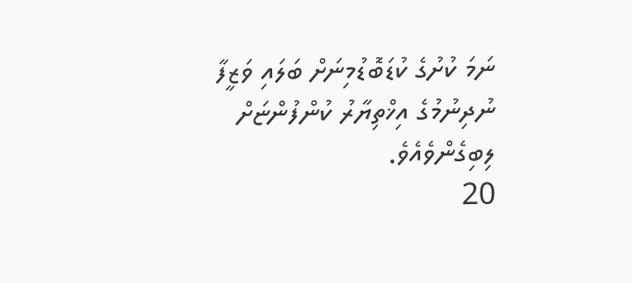ނަމަ ކުށުގެ ކުޑަބޮޑުމިނަށް ބަލައި ވަޒީފާ ނުދިނުމުގެ އިޚްތިޔާރު ކުންފުންޏަށް ލިބިގެންވެއެވެ.
20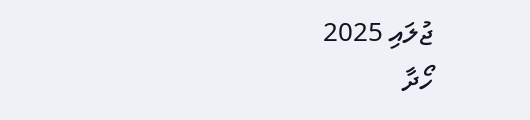ޖުލައި 2025
ހޯދާ